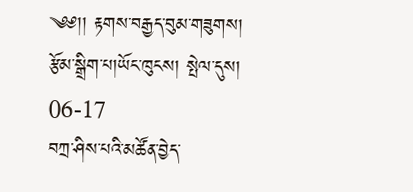༄༅།། རྟགས་བརྒྱད་བུམ་གཟུགས།
རྩོམ་སྒྲིག་པ།ཡོང་ཁུངས། སྤེལ་དུས། 06-17
བཀྲ་ཤིས་པའི་མཚོན་བྱེད་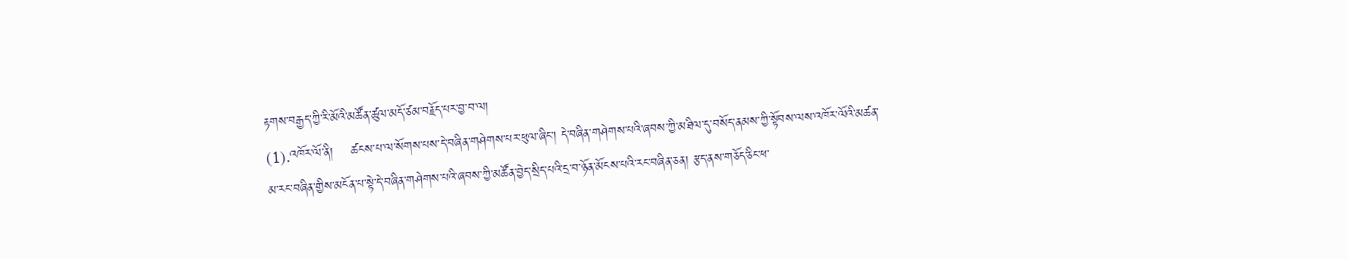རྟགས་བརྒྱད་ཀྱི་རི་མོའི་མཚོན་ཚུལ་མདོ་ཙམ་བརྗོད་པར་བྱ་བ་ལ།
(1).འཁོར་ལོ་ནི།    ཚངས་པ་ལ་སོགས་པས་དེ་བཞིན་གཤེགས་པར་ཕུལ་ཞིང་། དེ་བཞིན་གཤེགས་པའི་ཞབས་ཀྱི་མཐིལ་དུ་བསོད་ནམས་ཀྱི་སྟོབས་ལས་འཁོར་ལོའི་མཚན་མ་རང་བཞིན་གྱིས་མངོན་པ་སྟེ་དེ་བཞིན་གཤེགས་པའི་ཞབས་ཀྱི་མཚོན་བྱེད་སྲིད་པའི་དྲ་བ་ཉོན་མོངས་པའི་རང་བཞིན་ཅན། རྩད་ནས་གཅོད་ཅིང་ཕ་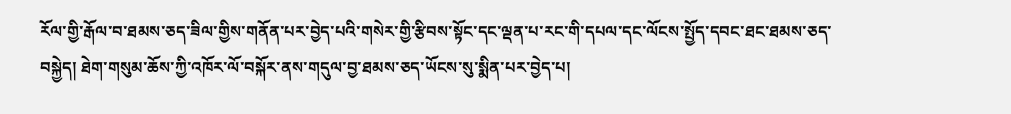རོལ་གྱི་རྒོལ་བ་ཐམས་ཅད་ཟིལ་གྱིས་གནོན་པར་བྱེད་པའི་གསེར་གྱི་རྩིབས་སྟོང་དང་ལྡན་པ་རང་གི་དཔལ་དང་ལོངས་སྤྱོད་དབང་ཐང་ཐམས་ཅད་བསྐྱེད། ཐེག་གསུམ་ཆོས་ཀྱི་འཁོར་ལོ་བསྐོར་ནས་གདུལ་བྱ་ཐམས་ཅད་ཡོངས་སུ་སྨིན་པར་བྱེད་པ།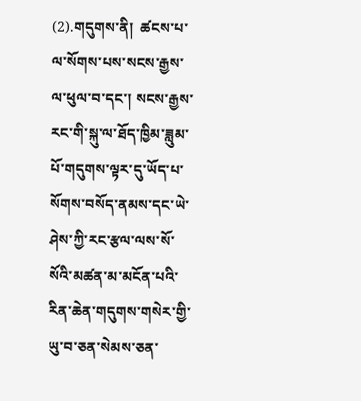(2).གདུགས་ནི།  ཚངས་པ་ལ་སོགས་པས་སངས་རྒྱས་ལ་ཕུལ་བ་དང་། སངས་རྒྱས་རང་གི་སྐུ་ལ་ཐོད་ཁྱིམ་ཟླུམ་པོ་གདུགས་ལྟར་དུ་ཡོད་པ་སོགས་བསོད་ནམས་དང་ཡེ་ཤེས་ཀྱི་རང་རྩལ་ལས་སོ་སོའི་མཚན་མ་མངོན་པའི་རིན་ཆེན་གདུགས་གསེར་གྱི་ཡུ་བ་ཅན་སེམས་ཅན་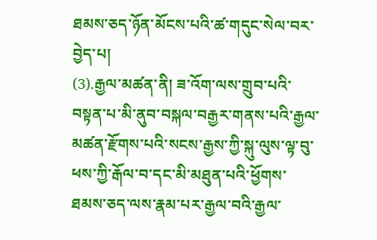ཐམས་ཅད་ཉོན་མོངས་པའི་ཚ་གདུང་སེལ་བར་བྱེད་པ།
(3).རྒྱལ་མཚན་ནི། ཟ་འོག་ལས་གྲུབ་པའི་བསྟན་པ་མི་ནུབ་བསྐལ་བརྒྱར་གནས་པའི་རྒྱལ་མཚན་རྫོགས་པའི་སངས་རྒྱས་ཀྱི་སྐུ་ལུས་ལྟ་བུ་ཕས་ཀྱི་རྒོལ་བ་དང་མི་མཐུན་པའི་ཕྱོགས་ཐམས་ཅད་ལས་རྣམ་པར་རྒྱལ་བའི་རྒྱལ་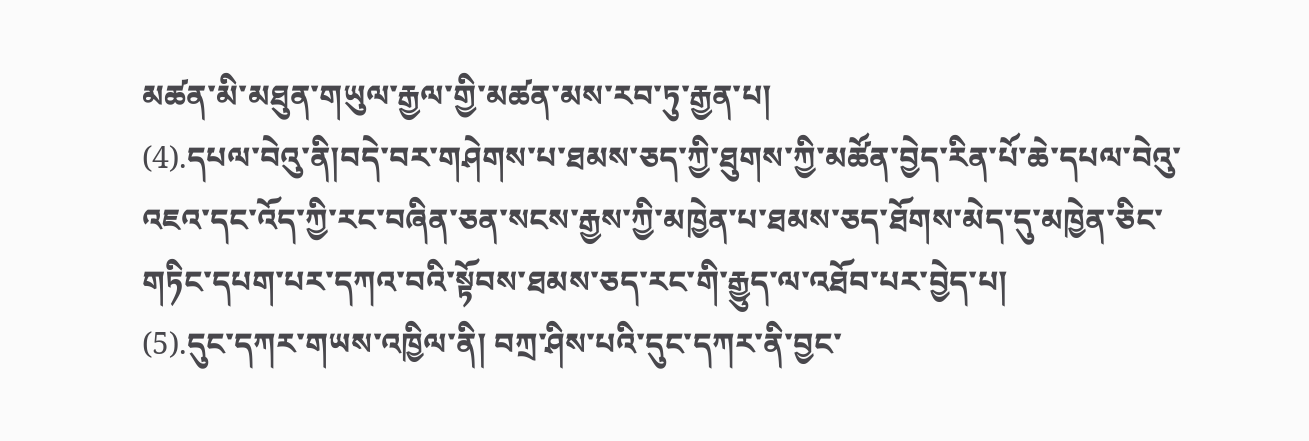མཚན་མི་མཐུན་གཡུལ་རྒྱལ་གྱི་མཚན་མས་རབ་ཏུ་རྒྱན་པ།
(4).དཔལ་བེའུ་ནི།བདེ་བར་གཤེགས་པ་ཐམས་ཅད་ཀྱི་ཐུགས་ཀྱི་མཚོན་བྱེད་རིན་པོ་ཆེ་དཔལ་བེའུ་འཇའ་དང་འོད་ཀྱི་རང་བཞིན་ཅན་སངས་རྒྱས་ཀྱི་མཁྱེན་པ་ཐམས་ཅད་ཐོགས་མེད་དུ་མཁྱེན་ཅིང་གཏིང་དཔག་པར་དཀའ་བའི་སྟོབས་ཐམས་ཅད་རང་གི་རྒྱུད་ལ་འཐོབ་པར་བྱེད་པ།
(5).དུང་དཀར་གཡས་འཁྱིལ་ནི། བཀྲ་ཤིས་པའི་དུང་དཀར་ནི་བྱང་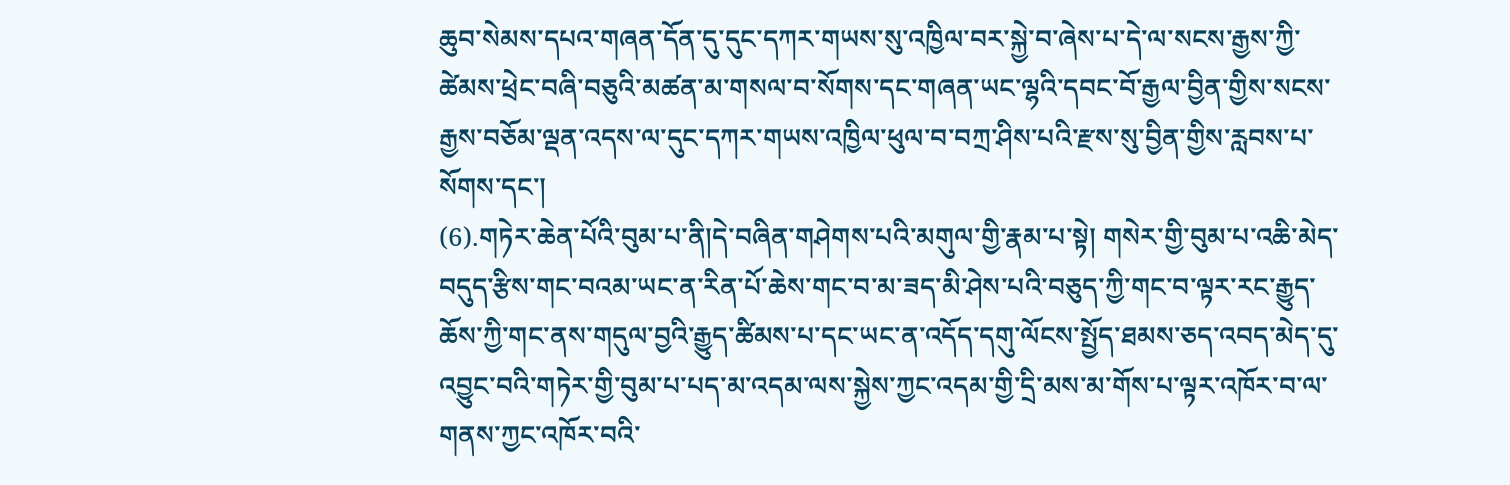ཆུབ་སེམས་དཔའ་གཞན་དོན་དུ་དུང་དཀར་གཡས་སུ་འཁྱིལ་བར་སྐྱེ་བ་ཞེས་པ་དེ་ལ་སངས་རྒྱས་ཀྱི་ཚེམས་ཕྲེང་བཞི་བཅུའི་མཚན་མ་གསལ་བ་སོགས་དང་གཞན་ཡང་ལྷའི་དབང་བོ་རྒྱལ་བྱིན་གྱིས་སངས་རྒྱས་བཅོམ་ལྡན་འདས་ལ་དུང་དཀར་གཡས་འཁྱིལ་ཕུལ་བ་བཀྲ་ཤིས་པའི་རྫས་སུ་བྱིན་གྱིས་རླབས་པ་སོགས་དང་།
(6).གཏེར་ཆེན་པོའི་བུམ་པ་ནི།དེ་བཞིན་གཤེགས་པའི་མགུལ་གྱི་རྣམ་པ་སྟེ། གསེར་གྱི་བུམ་པ་འཆི་མེད་བདུད་རྩིས་གང་བའམ་ཡང་ན་རིན་པོ་ཆེས་གང་བ་མ་ཟད་མི་ཤེས་པའི་བཅུད་ཀྱི་གང་བ་ལྟར་རང་རྒྱུད་ཆོས་ཀྱི་གང་ནས་གདུལ་བྱའི་རྒྱུད་ཚིམས་པ་དང་ཡང་ན་འདོད་དགུ་ལོངས་སྤྱོད་ཐམས་ཅད་འབད་མེད་དུ་འབྱུང་བའི་གཏེར་གྱི་བུམ་པ་པད་མ་འདམ་ལས་སྐྱེས་ཀྱང་འདམ་གྱི་དྲི་མས་མ་གོས་པ་ལྟར་འཁོར་བ་ལ་གནས་ཀྱང་འཁོར་བའི་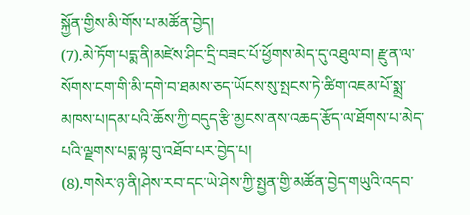སྐྱོན་གྱིས་མི་གོས་པ་མཚོན་བྱེད།
(7).མེ་ཏོག་པདྨ་ནི།མཛེས་ཤིང་དྲི་བཟང་པོ་ཕྱོགས་མེད་དུ་འཐུལ་བ། རྫུན་ལ་སོགས་ངག་གི་མི་དགེ་བ་ཐམས་ཅད་ཡོངས་སུ་སྤངས་ཏེ་ཚིག་འཇམ་པོ་སྨྲ་མཁས་པ།དམ་པའི་ཆོས་ཀྱི་བདུད་རྩི་མྱངས་ནས་འཆད་རྩོད་ལ་ཐོགས་པ་མེད་པའི་ལྗགས་པདྨ་ལྟ་བུ་འཐོབ་པར་བྱེད་པ།
(8).གསེར་ཉ་ནི།ཤེས་རབ་དང་ཡེ་ཤེས་ཀྱི་སྤྱན་གྱི་མཚོན་བྱེད་གཡུའི་འདབ་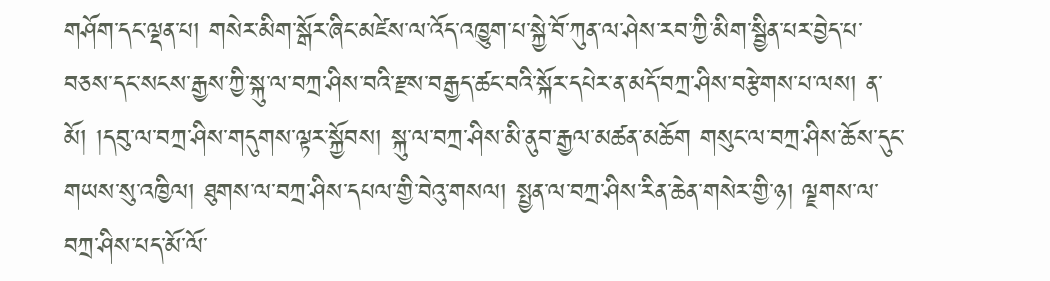གཤོག་དང་ལྡན་པ། གསེར་མིག་སྒོར་ཞིང་མཛེས་ལ་འོད་འཁྱུག་པ་སྐྱེ་བོ་ཀུན་ལ་ཤེས་རབ་ཀྱི་མིག་སྦྱིན་པར་བྱེད་པ་བཅས་དང་སངས་རྒྱས་ཀྱི་སྐུ་ལ་བཀྲ་ཤིས་བའི་རྫས་བརྒྱད་ཚང་བའི་སྐོར་དཔེར་ན་མདོ་བཀྲ་ཤིས་བརྩེགས་པ་ལས། ན་མོ། །དབུ་ལ་བཀྲ་ཤིས་གདུགས་ལྟར་སྐྱོབས། སྐུ་ལ་བཀྲ་ཤིས་མི་ནུབ་རྒྱལ་མཚན་མཆོག གསུང་ལ་བཀྲ་ཤིས་ཆོས་དུང་གཡས་སུ་འཁྱིལ། ཐུགས་ལ་བཀྲ་ཤིས་དཔལ་གྱི་བེའུ་གསལ། སྤྱན་ལ་བཀྲ་ཤིས་རིན་ཆེན་གསེར་གྱི་ཉ། ལྗགས་ལ་བཀྲ་ཤིས་པད་མོ་ལོ་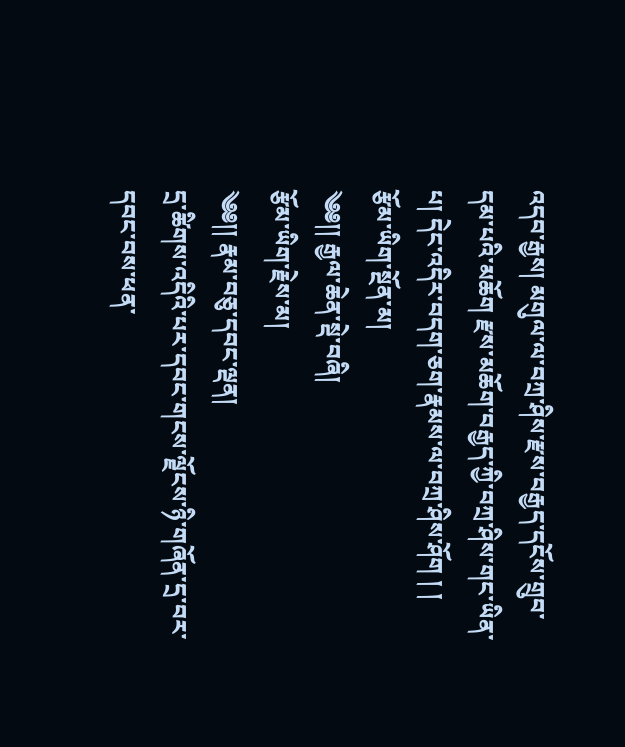འདབ་རྒྱས། མགུལ་ལ་བཀྲ་ཤིས་རྫས་བརྒྱད་དངོས་གྲུབ་དམ་པའི་མཆོག རྫས་མཆོག་བརྒྱད་ཀྱི་བཀྲ་ཤིས་གང་ཡིན་པ། དེང་འདིར་བདག་ཅག་རྣམས་ལ་བཀྲ་ཤིས་ཤོག ། །
རྩོམ་ཡིག་སྔོན་མ།
༄༅།། རྒྱལ་ཆེན་སྡེ་བཞི།
རྩོམ་ཡིག་རྗེས་མ།
༄༅།། རྣམ་བཅུ་དབང་ལྡན།
དྲ་ཚིགས་འདིའི་པར་དབང་གངས་ལྗོངས་ཉི་གཞོན་དྲ་བར་དབང་བས་ཕན་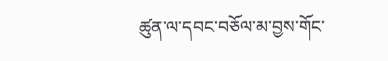ཚུན་ལ་དབང་བཅོལ་མ་བྱས་གོང་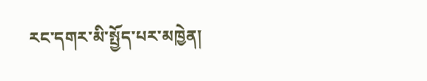རང་དགར་མི་སྤྱོད་པར་མཁྱེན།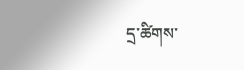དྲ་ཚིགས་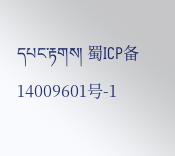དཔང་རྟགས། 蜀ICP备14009601号-1